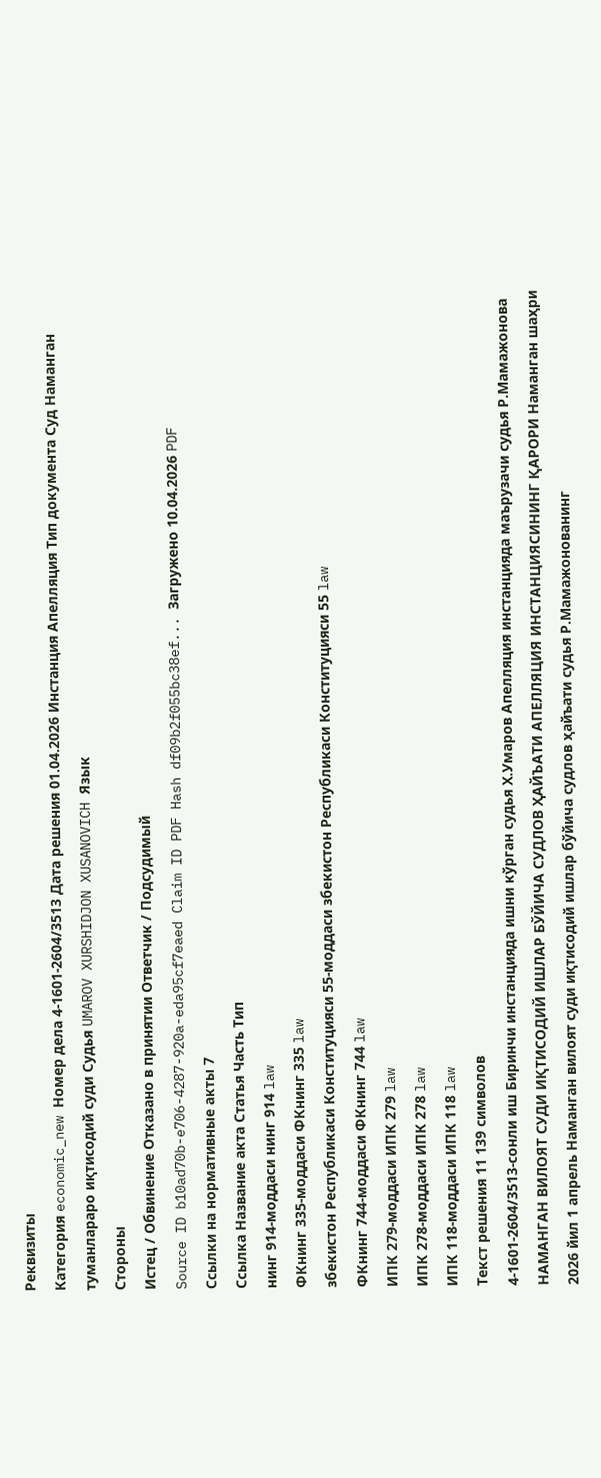Реквизиты
Категория economic_new Номер дела 4-1601-2604/3513 Дата решения 01.04.2026 Инстанция Апелляция Тип документа Суд Наманган туманлараро иқтисодий суди Судья UMAROV XURSHIDJON XUSANOVICH Язык
Стороны
Истец / Обвинение Отказано в принятии Ответчик / Подсудимый
Source ID b10ad70b-e706-4287-920a-eda95cf7eaed Claim ID PDF Hash df09b2f055bc38ef... Загружено 10.04.2026 PDF
Ссылки на нормативные акты 7
Ссылка Название акта Статья Часть Тип
нинг 914-моддаси нинг 914 law
ФКнинг 335-моддаси ФКнинг 335 law
збекистон Республикаси Конституцияси 55-моддаси збекистон Республикаси Конституцияси 55 law
ФКнинг 744-моддаси ФКнинг 744 law
ИПК 279-моддаси ИПК 279 law
ИПК 278-моддаси ИПК 278 law
ИПК 118-моддаси ИПК 118 law
Текст решения 11 139 символов
4-1601-2604/3513-сонли иш Биринчи инстанцияда ишни кўрган судья Х.Умаров Апелляция инстанцияда маърузачи судья Р.Мамажонова НАМАНГАН ВИЛОЯТ СУДИ ИҚТИСОДИЙ ИШЛАР БЎЙИЧА СУДЛОВ ҲАЙЪАТИ АПЕЛЛЯЦИЯ ИНСТАНЦИЯСИНИНГ ҚАРОРИ Наманган шаҳри 2026 йил 1 апрель Наманган вилоят суди иқтисодий ишлар бўйича судлов ҳайъати судья Р.Мамажонованинг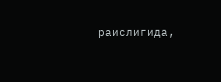раислигида,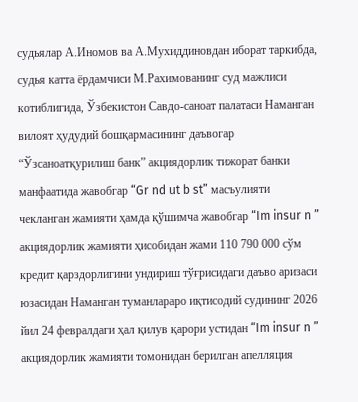судьялар А.Иномов ва А.Мухиддиновдан иборат таркибда, судья катта ёрдамчиси М.Рахимованинг суд мажлиси котиблигида, Ўзбекистон Савдо-саноат палатаси Наманган вилоят ҳудудий бошқармасининг даъвогар “Ўзсаноатқурилиш банк” акциядорлик тижорат банки манфаатида жавобгар “Gr nd ut b st” масъулияти чекланган жамияти ҳамда қўшимча жавобгар “Im insur n ” акциядорлик жамияти ҳисобидан жами 110 790 000 сўм кредит қарздорлигини ундириш тўғрисидаги даъво аризаси юзасидан Наманган туманлараро иқтисодий судининг 2026 йил 24 февралдаги ҳал қилув қарори устидан “Im insur n ” акциядорлик жамияти томонидан берилган апелляция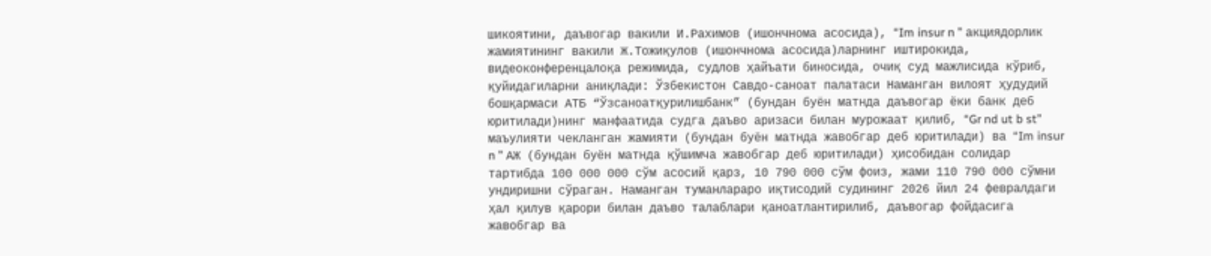шикоятини, даъвогар вакили И.Рахимов (ишончнома асосида), “Im insur n ” акциядорлик жамиятининг вакили Ж.Тожиқулов (ишончнома асосида)ларнинг иштирокида, видеоконференцалоқа режимида, судлов ҳайъати биносида, очиқ суд мажлисида кўриб, қуйидагиларни аниқлади: Ўзбекистон Савдо-саноат палатаси Наманган вилоят ҳудудий бошқармаси АТБ “Ўзсаноатқурилишбанк” (бундан буён матнда даъвогар ёки банк деб юритилади)нинг манфаатида судга даъво аризаси билан мурожаат қилиб, “Gr nd ut b st” маъулияти чекланган жамияти (бундан буён матнда жавобгар деб юритилади) ва “Im insur n ” АЖ (бундан буён матнда қўшимча жавобгар деб юритилади) ҳисобидан солидар тартибда 100 000 000 сўм асосий қарз, 10 790 000 сўм фоиз, жами 110 790 000 сўмни ундиришни сўраган. Наманган туманлараро иқтисодий судининг 2026 йил 24 февралдаги ҳал қилув қарори билан даъво талаблари қаноатлантирилиб, даъвогар фойдасига жавобгар ва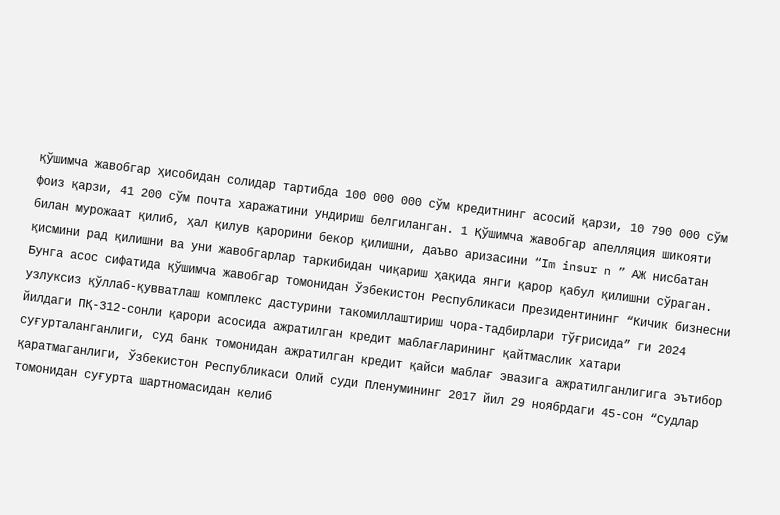қўшимча жавобгар ҳисобидан солидар тартибда 100 000 000 сўм кредитнинг асосий қарзи, 10 790 000 сўм фоиз қарзи, 41 200 сўм почта харажатини ундириш белгиланган. 1 Қўшимча жавобгар апелляция шикояти билан мурожаат қилиб, ҳал қилув қарорини бекор қилишни, даъво аризасини “Im insur n ” АЖ нисбатан қисмини рад қилишни ва уни жавобгарлар таркибидан чиқариш ҳақида янги қарор қабул қилишни сўраган. Бунга асос сифатида қўшимча жавобгар томонидан Ўзбекистон Республикаси Президентининг “Кичик бизнесни узлуксиз қўллаб-қувватлаш комплекс дастурини такомиллаштириш чора-тадбирлари тўғрисида” ги 2024 йилдаги ПҚ-312-сонли қарори асосида ажратилган кредит маблағларининг қайтмаслик хатари суғурталанганлиги, суд банк томонидан ажратилган кредит қайси маблағ эвазига ажратилганлигига эътибор қаратмаганлиги, Ўзбекистон Республикаси Олий суди Пленумининг 2017 йил 29 ноябрдаги 45-сон “Судлар томонидан суғурта шартномасидан келиб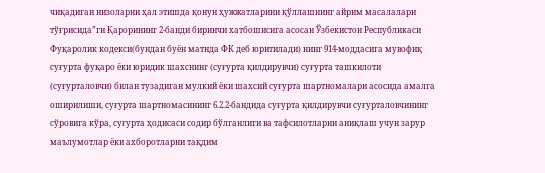чиқадиган низоларни ҳал этишда қонун ҳужжатларини қўллашнинг айрим масалалари тўғрисида”ги Қарорининг 2-банди биринчи хатбошисига асосан Ўзбекистон Республикаси Фуқаролик кодекси(бундан буён матнда ФК деб юритилади) нинг 914-моддасига мувофиқ суғурта фуқаро ёки юридик шахснинг (суғурта қилдирувчи) суғурта ташкилоти (суғурталовчи) билан тузадиган мулкий ёки шахсий суғурта шартномалари асосида амалга оширилиши, суғурта шартномасининг 6.2.2-бандида суғурта қилдирувчи суғурталовчининг сўровига кўра, суғурта ҳодисаси содир бўлганлиги ва тафсилотларни аниқлаш учун зарур маълумотлар ёки ахборотларни тақдим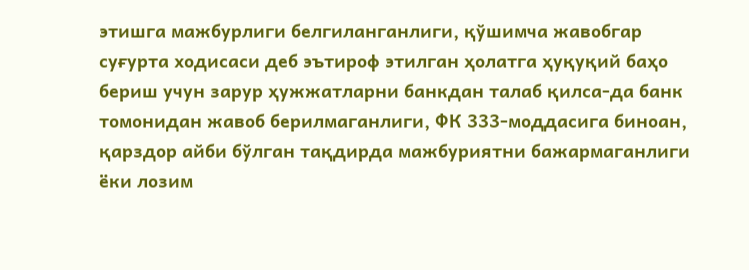этишга мажбурлиги белгиланганлиги, қўшимча жавобгар суғурта ходисаси деб эътироф этилган ҳолатга ҳуқуқий баҳо бериш учун зарур ҳужжатларни банкдан талаб қилса-да банк томонидан жавоб берилмаганлиги, ФК 333-моддасига биноан, қарздор айби бўлган тақдирда мажбуриятни бажармаганлиги ёки лозим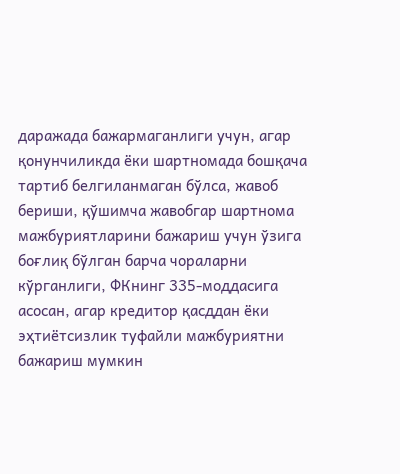даражада бажармаганлиги учун, агар қонунчиликда ёки шартномада бошқача тартиб белгиланмаган бўлса, жавоб бериши, қўшимча жавобгар шартнома мажбуриятларини бажариш учун ўзига боғлиқ бўлган барча чораларни кўрганлиги, ФКнинг 335-моддасига асосан, агар кредитор қасддан ёки эҳтиётсизлик туфайли мажбуриятни бажариш мумкин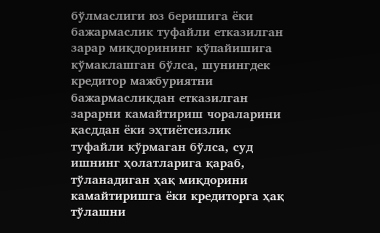бўлмаслиги юз беришига ёки бажармаслик туфайли етказилган зарар миқдорининг кўпайишига кўмаклашган бўлса, шунингдек кредитор мажбуриятни бажармасликдан етказилган зарарни камайтириш чораларини қасддан ёки эҳтиётсизлик туфайли кўрмаган бўлса, суд ишнинг ҳолатларига қараб, тўланадиган ҳақ миқдорини камайтиришга ёки кредиторга ҳақ тўлашни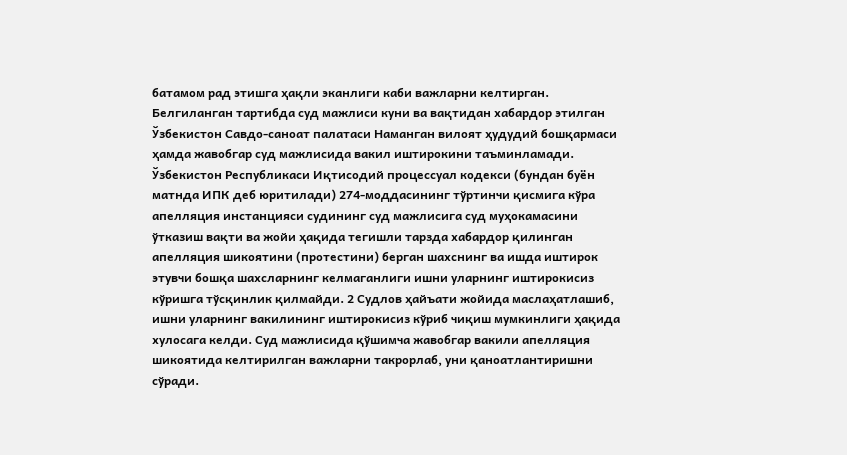батамом рад этишга ҳақли эканлиги каби важларни келтирган. Белгиланган тартибда суд мажлиси куни ва вақтидан хабардор этилган Ўзбекистон Савдо-саноат палатаси Наманган вилоят ҳудудий бошқармаси ҳамда жавобгар суд мажлисида вакил иштирокини таъминламади. Ўзбекистон Республикаси Иқтисодий процессуал кодекси (бундан буён матнда ИПК деб юритилади) 274-моддасининг тўртинчи қисмига кўра апелляция инстанцияси судининг суд мажлисига суд муҳокамасини ўтказиш вақти ва жойи ҳақида тегишли тарзда хабардор қилинган апелляция шикоятини (протестини) берган шахснинг ва ишда иштирок этувчи бошқа шахсларнинг келмаганлиги ишни уларнинг иштирокисиз кўришга тўсқинлик қилмайди. 2 Судлов ҳайъати жойида маслаҳатлашиб, ишни уларнинг вакилининг иштирокисиз кўриб чиқиш мумкинлиги ҳақида хулосага келди. Суд мажлисида қўшимча жавобгар вакили апелляция шикоятида келтирилган важларни такрорлаб, уни қаноатлантиришни сўради.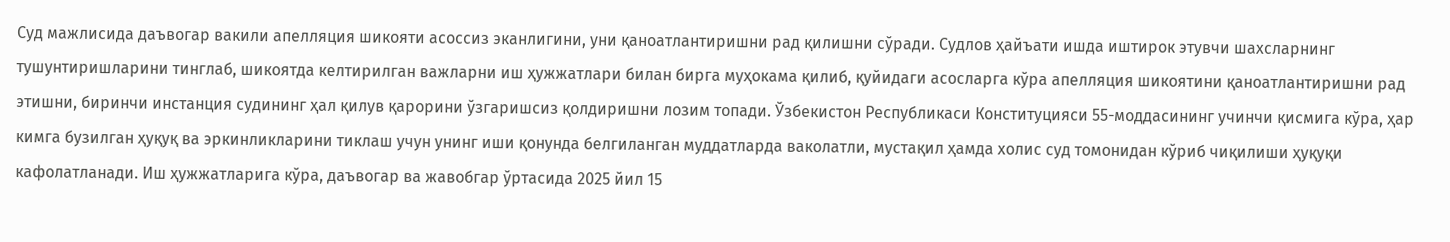Суд мажлисида даъвогар вакили апелляция шикояти асоссиз эканлигини, уни қаноатлантиришни рад қилишни сўради. Судлов ҳайъати ишда иштирок этувчи шахсларнинг тушунтиришларини тинглаб, шикоятда келтирилган важларни иш ҳужжатлари билан бирга муҳокама қилиб, қуйидаги асосларга кўра апелляция шикоятини қаноатлантиришни рад этишни, биринчи инстанция судининг ҳал қилув қарорини ўзгаришсиз қолдиришни лозим топади. Ўзбекистон Республикаси Конституцияси 55-моддасининг учинчи қисмига кўра, ҳар кимга бузилган ҳуқуқ ва эркинликларини тиклаш учун унинг иши қонунда белгиланган муддатларда ваколатли, мустақил ҳамда холис суд томонидан кўриб чиқилиши ҳуқуқи кафолатланади. Иш ҳужжатларига кўра, даъвогар ва жавобгар ўртасида 2025 йил 15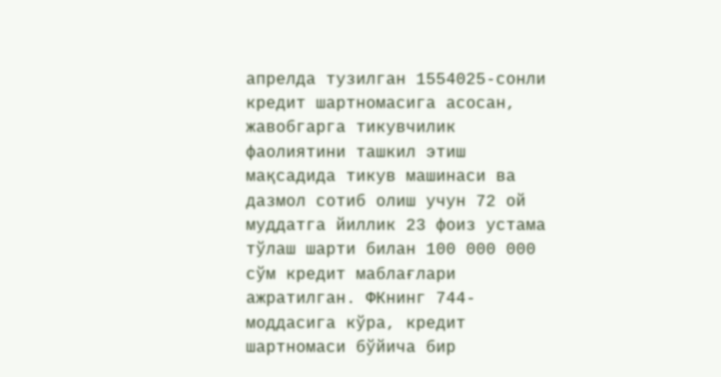апрелда тузилган 1554025-сонли кредит шартномасига асосан, жавобгарга тикувчилик фаолиятини ташкил этиш мақсадида тикув машинаси ва дазмол сотиб олиш учун 72 ой муддатга йиллик 23 фоиз устама тўлаш шарти билан 100 000 000 сўм кредит маблағлари ажратилган. ФКнинг 744-моддасига кўра, кредит шартномаси бўйича бир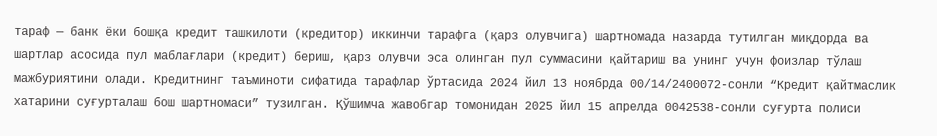тараф — банк ёки бошқа кредит ташкилоти (кредитор) иккинчи тарафга (қарз олувчига) шартномада назарда тутилган миқдорда ва шартлар асосида пул маблағлари (кредит) бериш, қарз олувчи эса олинган пул суммасини қайтариш ва унинг учун фоизлар тўлаш мажбуриятини олади. Кредитнинг таъминоти сифатида тарафлар ўртасида 2024 йил 13 ноябрда 00/14/2400072-сонли “Кредит қайтмаслик хатарини суғурталаш бош шартномаси” тузилган. Қўшимча жавобгар томонидан 2025 йил 15 апрелда 0042538-сонли суғурта полиси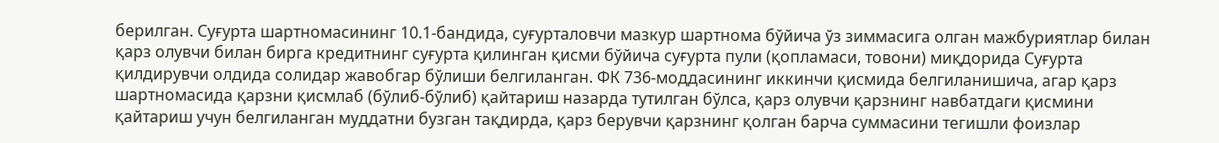берилган. Суғурта шартномасининг 10.1-бандида, суғурталовчи мазкур шартнома бўйича ўз зиммасига олган мажбуриятлар билан қарз олувчи билан бирга кредитнинг суғурта қилинган қисми бўйича суғурта пули (қопламаси, товони) миқдорида Суғурта қилдирувчи олдида солидар жавобгар бўлиши белгиланган. ФК 736-моддасининг иккинчи қисмида белгиланишича, агар қарз шартномасида қарзни қисмлаб (бўлиб-бўлиб) қайтариш назарда тутилган бўлса, қарз олувчи қарзнинг навбатдаги қисмини қайтариш учун белгиланган муддатни бузган тақдирда, қарз берувчи қарзнинг қолган барча суммасини тегишли фоизлар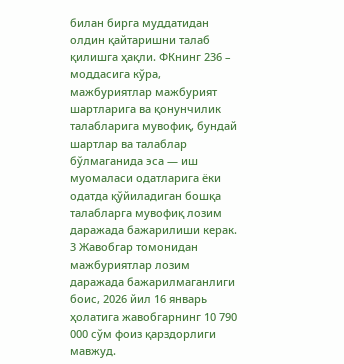билан бирга муддатидан олдин қайтаришни талаб қилишга ҳақли. ФКнинг 236 – моддасига кўра, мажбуриятлар мажбурият шартларига ва қонунчилик талабларига мувофиқ, бундай шартлар ва талаблар бўлмаганида эса — иш муомаласи одатларига ёки одатда қўйиладиган бошқа талабларга мувофиқ лозим даражада бажарилиши керак. 3 Жавобгар томонидан мажбуриятлар лозим даражада бажарилмаганлиги боис, 2026 йил 16 январь ҳолатига жавобгарнинг 10 790 000 сўм фоиз қарздорлиги мавжуд.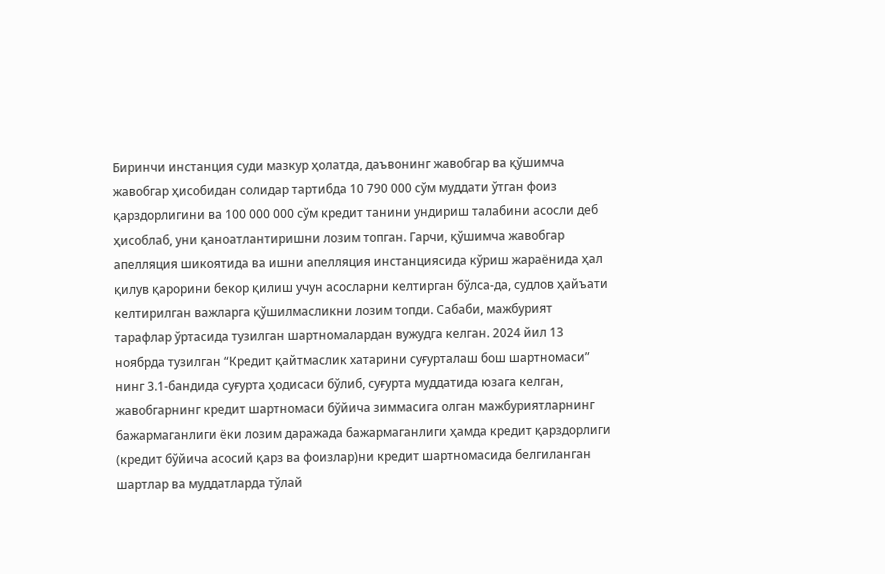Биринчи инстанция суди мазкур ҳолатда, даъвонинг жавобгар ва қўшимча жавобгар ҳисобидан солидар тартибда 10 790 000 сўм муддати ўтган фоиз қарздорлигини ва 100 000 000 сўм кредит танини ундириш талабини асосли деб ҳисоблаб, уни қаноатлантиришни лозим топган. Гарчи, қўшимча жавобгар апелляция шикоятида ва ишни апелляция инстанциясида кўриш жараёнида ҳал қилув қарорини бекор қилиш учун асосларни келтирган бўлса-да, судлов ҳайъати келтирилган важларга қўшилмасликни лозим топди. Сабаби, мажбурият тарафлар ўртасида тузилган шартномалардан вужудга келган. 2024 йил 13 ноябрда тузилган “Кредит қайтмаслик хатарини суғурталаш бош шартномаси” нинг 3.1-бандида суғурта ҳодисаси бўлиб, суғурта муддатида юзага келган, жавобгарнинг кредит шартномаси бўйича зиммасига олган мажбуриятларнинг бажармаганлиги ёки лозим даражада бажармаганлиги ҳамда кредит қарздорлиги (кредит бўйича асосий қарз ва фоизлар)ни кредит шартномасида белгиланган шартлар ва муддатларда тўлай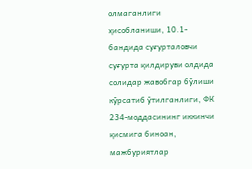олмаганлиги ҳисобланиши, 10.1-бандида суғурталовчи суғурта қилдируви олдида солидар жавобгар бўлиши кўрсатиб ўтилганлиги, ФК 234-моддасининг иккинчи қисмига биноан, мажбуриятлар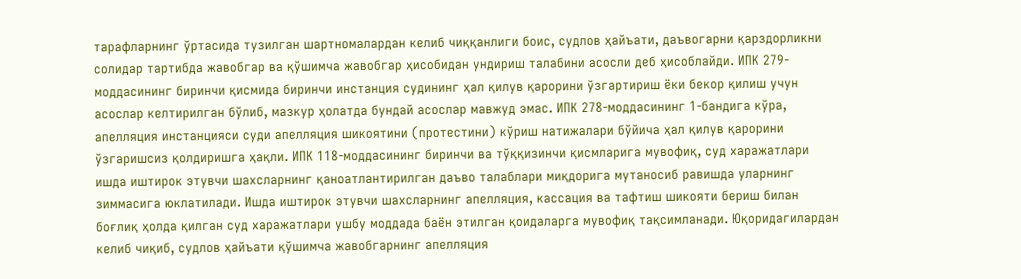тарафларнинг ўртасида тузилган шартномалардан келиб чиққанлиги боис, судлов ҳайъати, даъвогарни қарздорликни солидар тартибда жавобгар ва қўшимча жавобгар ҳисобидан ундириш талабини асосли деб ҳисоблайди. ИПК 279-моддасининг биринчи қисмида биринчи инстанция судининг ҳал қилув қарорини ўзгартириш ёки бекор қилиш учун асослар келтирилган бўлиб, мазкур ҳолатда бундай асослар мавжуд эмас. ИПК 278-моддасининг 1-бандига кўра, апелляция инстанцияси суди апелляция шикоятини (протестини) кўриш натижалари бўйича ҳал қилув қарорини ўзгаришсиз қолдиришга ҳақли. ИПК 118-моддасининг биринчи ва тўққизинчи қисмларига мувофиқ, суд харажатлари ишда иштирок этувчи шахсларнинг қаноатлантирилган даъво талаблари миқдорига мутаносиб равишда уларнинг зиммасига юклатилади. Ишда иштирок этувчи шахсларнинг апелляция, кассация ва тафтиш шикояти бериш билан боғлиқ ҳолда қилган суд харажатлари ушбу моддада баён этилган қоидаларга мувофиқ тақсимланади. Юқоридагилардан келиб чиқиб, судлов ҳайъати қўшимча жавобгарнинг апелляция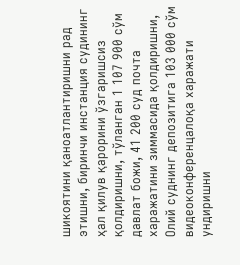шикоятини қаноатлантиришни рад этишни, биринчи инстанция судининг ҳал қилув қарорини ўзгаришсиз қолдиришни, тўланган 1 107 900 сўм давлат божи, 41 200 суд почта харажатини зиммасида қолдиришни, Олий суднинг депозитига 103 000 сўм видеоконференцалоқа харажати ундиришни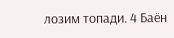лозим топади. 4 Баён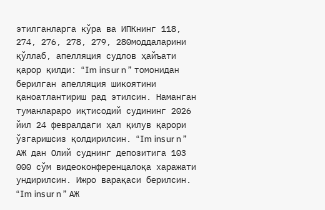этилганларга кўра ва ИПКнинг 118, 274, 276, 278, 279, 280моддаларини қўллаб, апелляция судлов ҳайъати қарор қилди: “Im insur n ” томонидан берилган апелляция шикоятини қаноатлантириш рад этилсин. Наманган туманлараро иқтисодий судининг 2026 йил 24 февралдаги ҳал қилув қарори ўзгаришсиз қолдирилсин. “Im insur n ” АЖ дан Олий суднинг депозитига 103 000 сўм видеоконференцалоқа харажати ундирилсин. Ижро варақаси берилсин. “Im insur n ” АЖ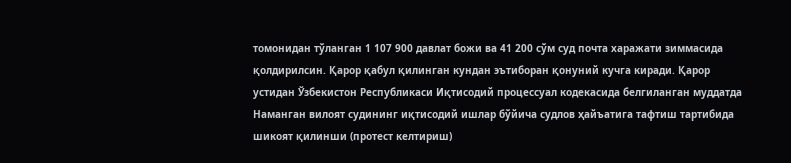томонидан тўланган 1 107 900 давлат божи ва 41 200 сўм суд почта харажати зиммасида қолдирилсин. Қарор қабул қилинган кундан эътиборан қонуний кучга киради. Қарор устидан Ўзбекистон Республикаси Иқтисодий процессуал кодекасида белгиланган муддатда Наманган вилоят судининг иқтисодий ишлар бўйича судлов ҳайъатига тафтиш тартибида шикоят қилинши (протест келтириш)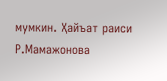мумкин. Ҳайъат раиси Р.Мамажонова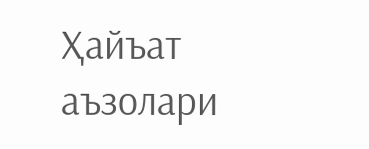Ҳайъат аъзолари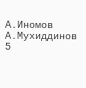А.Иномов А.Мухиддинов 5